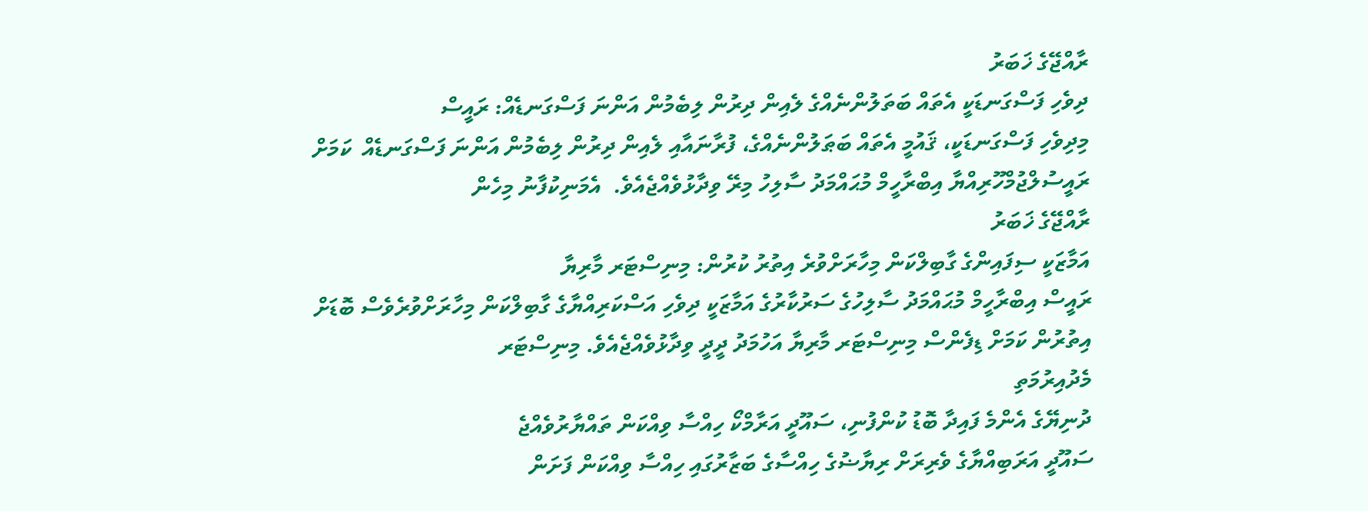ރާއްޖޭގެ ޚަބަރު
ދިވެހި ފަސްގަނޑަކީ އެތައް ބަތަލުންނެއްގެ ލެއިން ދިރުން ލިބެމުން އަންނަ ފަސްގަނޑެއް: ރައީސް
މިދިވެހި ފަސްގަނޑަކީ، ޤައުމީ އެތައް ބަޠަލުންނެއްގެ، ފުރާނައާއި ލެއިން ދިރުން ލިބެމުން އަންނަ ފަސްގަނޑެއް  ކަމަށް ރައީސުލްޖުމްހޫރިއްޔާ އިބްރާހީމް މުޙައްމަދު ސާލިހު މިރޭ ވިދާޅުވެއްޖެއެވެ.  އެމަނިކުފާނު މިހެން
ރާއްޖޭގެ ޚަބަރު
އަމާޒަކީ ސިފައިންގެ ގާބިލްކަން މިހާރަށްވުރެ އިތުރު ކުރުން: މިނިސްޓަރ މާރިޔާ
ރައީސް އިބްރާހީމް މުޙައްމަދު ސާލިހުގެ ސަރުކާރުގެ އަމާޒަކީ ދިވެހި އަސްކަރިއްޔާގެ ގާބިލްކަން މިހާރަށްވުރެވެސް ބޮޑަށް އިތުރުން ކަމަށް ޑިފެންސް މިނިސްޓަރ މާރިޔާ އަހުމަދު ދީދީ ވިދާޅުވެއްޖެއެވެ. މިނިސްޓަރ
މެދުއިރުމަތި
ދުނިޔޭގެ އެންމެ ފައިދާ ބޮޑު ކުންފުނި، ސައޫދީ އަރާމްކޯ ހިއްސާ ވިއްކަން ތައްޔާރުވެއްޖެ
ސައޫދީ އަރަބިއްޔާގެ ވެރިރަށް ރިޔާޟުގެ ހިއްސާގެ ބަޒާރުގައި ހިއްސާ ވިއްކަން ފަށަން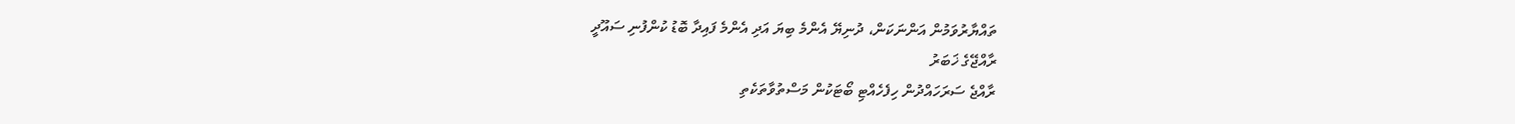ތައްޔާރުވަމުން އަންނަކަން، ދުނިޔޭ އެންމެ ބިޔަ އަދި އެންމެ ފައިދާ ބޮޑު ކުންފުނި ސައޫދީ
ރާއްޖޭގެ ޚަބަރު
ރާއްޖެ ސަރަހައްދުން ހިފެހެއްޓި ބޯޓަކުން މަސްތުވާތަކެތި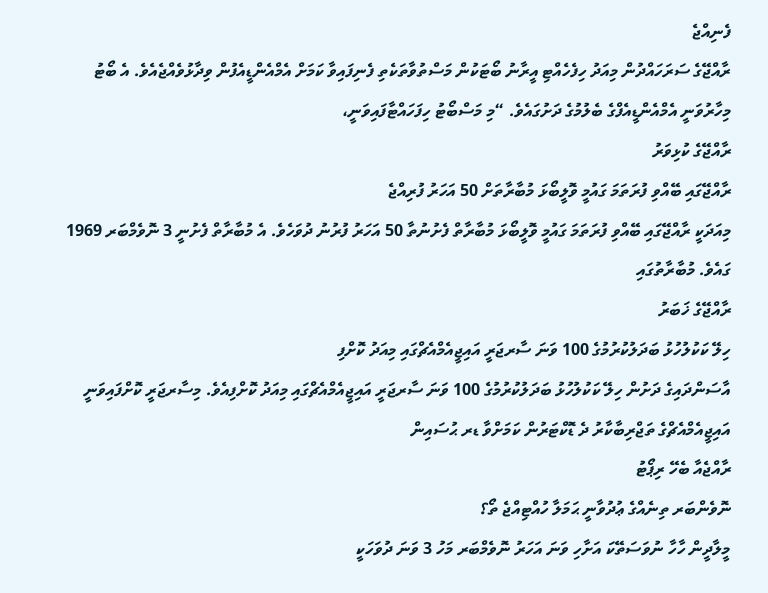ފެނިއްޖެ
ރާއްޖޭގެ ސަރަހައްދުން މިއަދު ހިފެހެއްޓި އީރާނު ބޯޓަކުން މަސްތުވާތަކެތި ފެނިފައިވާ ކަމަށް އެމްއެންޑީއެފުން ވިދާޅުވެއްޖެއެވެ. އެ ބޯޓު މިހާރުވަނީ އެމްއެންޑީއެފްގެ ބެލުމުގެ ދަށުގައެވެ. “މި މަސްބޯޓު ހިފަހައްޓާފައިވަނީ،
ރާއްޖޭގެ ކުޅިވަރު
ރާއްޖޭގައި ބޭއްވި ފުރަތަމަ ގައުމީ ވޮލީބޯޅަ މުބާރާތަށް 50 އަހަރު ފުރިއްޖެ
މިއަދަކީ ރާއްޖޭގައި ބޭއްވި ފުރަތަމަ ގައުމީ ވޮލީބޯޅަ މުބާރާތް ފެށުނުތާ 50 އަހަރު ފުރުނު ދުވަހެވެ. އެ މުބާރާތް ފެށުނީ 3 ނޮވެމްބަރ 1969 ގައެވެ. މުބާރާތުގައި
ރާއްޖޭގެ ޚަބަރު
ހިލޭ ކަކުލުހުޅު ބަދަލުކުރުމުގެ 100 ވަނަ ސާރޖަރީ އައިޖީއެމްއެޗްގައި މިއަދު ކޮށްފި
އާސަންދައިގެ ދަށުން ހިލޭ ކަކުލުހުޅު ބަދަލުކުރުމުގެ 100 ވަނަ ސާރޖަރީ އައިޖީއެމްއެޗްގައި މިއަދު ކޮށްފިއެވެ. މިސާރޖަރީ ކޮށްފައިވަނީ އައިޖީއެމްއެޗްގެ ތަޖްރިބާކާރު ދެ ޑޮކްޓަރުން ކަމަށްވާ ޑރ ޙުސައިން
ރާއްޖެއާ ބެހޭ ރިޕޯޓު
ނޮވެންބަރ ތިނެއްގެ ޢުދުވާނީ ޙަމަލާ ހުއްޓިއްޖެ ތޯ؟
މީލާދީން ހާހާ ނުވަސަތޭކަ އަށާހި ވަނަ އަހަރު ނޮވެމްބަރ މަހު 3 ވަނަ ދުވަހަކީ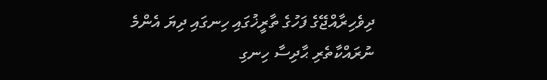ދިވެހިރާއްޖޭގެ ފަހުގެ ތާރީޚުގައި ހިނގައި ދިޔަ އެންމެ ނުރައްކާތެރި ޙާދިސާ ހިނގި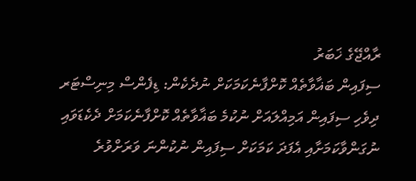ރާއްޖޭގެ ޚަބަރު
ސިފައިން ބަޣާވާތެއް ކޮށްފާނެކަމަކަށް ނުދެކެން: ޑިފެންސް މިނިސްޓަރ
ދިވެހި ސިފައިން އަމިއްލައަށް ނުކުމެ ބަޣާވާތެއް ކޮށްފާނެކަމަށް ދެކެޑަވައި ނުގަންވާކަމަށާއި އެފަދަ ކަމަކަށް ސިފައިން ނުކުންނަ ވަރަށްވުރެ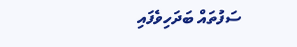ސަފުތައް ބަދަހިވެފައި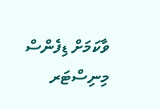ވާކަމަށް ޑިފެންސް މިނިސްޓަރ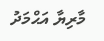މާރިޔާ އަޙްމަދު